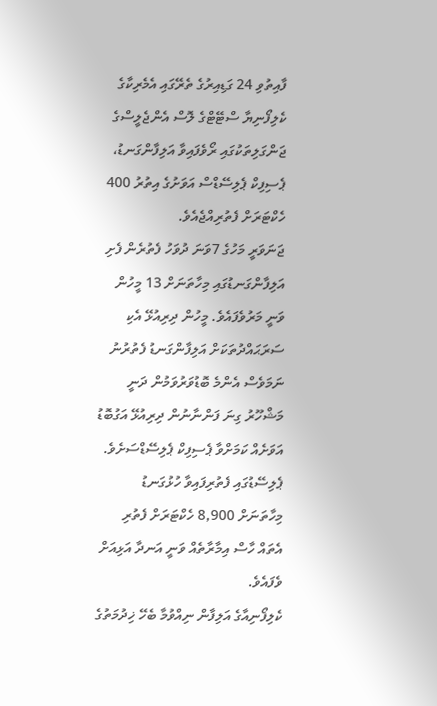ފާއިތުވި 24 ގަޑިއިރުގެ ތެރޭގައި އެމެރިކާގެ ކެލިފޯނިޔާ ސްޓޭޓްގެ ލޮސް އެންޖެލީސްގެ ޖަންގަލިތަކުގައި ރޯވެފައިވާ އަލިފާންގަނޑު، ޕެސިފިކް ޕެލިސޭޑްސް އަވަށުގެ އިތުރު 400 ހެކްޓަރަށް ފެތުރިއްޖެއެވެ.
ޖަނަވަރީ މަހުގެ 7ވަނަ ދުވަހު ފެތުރެން ފެށި އަލިފާންގަނޑުގައި މިހާތަނަށް 13 މީހުން ވަނީ މަރުވެފައެވެ. މީހުން ދިރިއުޅޭ އެކި ސަރަޙައްދުތަކަށް އަލިފާންގަނޑު ފެތުރުނު ނަމަވެސް އެންމެ ބޮޑުވަރުވަމުން ދަނީ މަޝްހޫރު ގިނަ ފަންނާނުން ދިރިއުޅޭ އަގުބޮޑު އަވަށެއް ކަމަށްވާ ޕެސިފިކް ޕެލިސޭޑްސަށެވެ. ޕެލިސޭޑުގައި ފެތުރިފައިވާ ހުޅުގަނޑު މިހާތަނަށް 8,900 ހެކްޓަރަށް ފެތުރި އެތައް ހާސް އިމާރާތެއް ވަނީ އަނދާ އަޅިއަށް ވެފައެވެ.
ކެލިފޯނިއާގެ އަލިފާން ނިއްވުމާ ބެހޭ ޚިދުމަތުގެ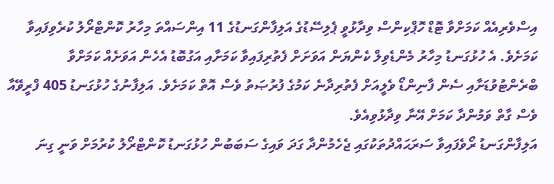އިސްވެރިއެއް ކަމަށްވާ ޓޮޑް ހޮޕްކިންސް ވިދާޅުވީ ޕެލިސޭޑުގެ އަލިފާންގަނޑުގެ 11 އިންސައްތަ މިހާރު ކޮންޓްރޯލު ކުރެވިފައިވާ ކަމަށެވެ. އެ ހުޅުގަނޑު މިހާރު މެންޑެވިލް ކެންޔަން އަވަށަށް ފެތުރިފައިވާ ކަމަށާއި އަގުބޮޑު އެހެން އަވަށެއް ކަމަށްވާ ބްރެންޓުވުޑަށާއި ސެން ފާނިންޑޯ ވެލީއަށް ފެތުރިދާނެ ކަމުގެ ފުރުޞަތު ވެސް އޮތް ކަމަށެވެ. އަލިފާނުގެ ހުޅުގަނޑު 405 ފްރީވޭއާ ވެސް ގާތް ވަމުންދާ ކަމަށް އޭނާ ވިދާޅުވިއެވެ.
އަލިފާންގަނޑު ރޯވެފައިވާ ސަރަޙައްދުތަކުގައި ޖެހެމުންދާ ގަދަ ވައިގެ ސަބަބުން ހުޅުގަނޑު ކޮންޓްރޯލު ކުރުމަށް ވަނީ ގިނަ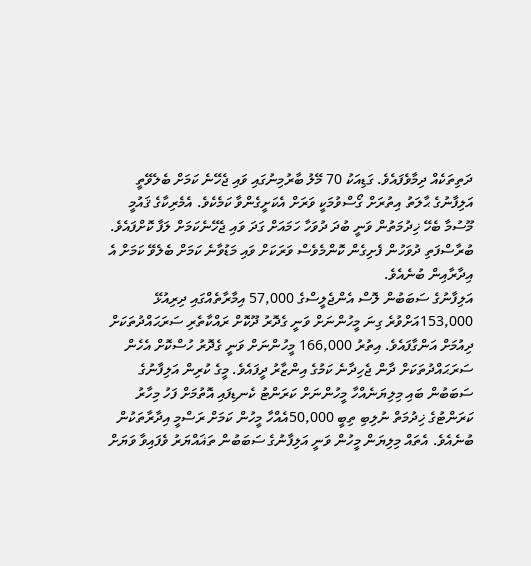ދަތިތަކެއް ދިމާވެފައެވެ. ގަޑިއަކު 70 މޭލު ބާރުމިނުގައި ވައި ޖެހޭނެ ކަމަށް ބެލެވޭތީ އަލިފާނުގެ ޙާލަތު އިތުރަށް ގޯސްވުމަކީ ވަރަށް އެކަށީގެންވާ ކަމެކެވެ. އެމެރިކާގެ ޤައުމީ މޫސުމާ ބެހޭ ޚިދުމަތުން ވަނީ ބުދަ ދުވަހާ ހަމައަށް ގަދަ ވައި ޖެހޭނެކަމަށް ލަފާ ކޮށްފައެވެ. ބުރާސްފަތި ދުވަހުން ފެށިގެން ކޮންމެވެސް ވަރަކަށް ވައި މަޑުވާނެ ކަމަށް ބެލެވޭ ކަމަށް އެ އިދާރާއިން ބުނެއެވެ.
އަލިފާނުގެ ސަބަބުން ލޮސް އެންޖެލީސްގެ 57,000 އިމާރާތެއްގައި ދިރިއުޅޭ 153,000އަށްވުރެ ގިނަ މީހުންނަށް ވަނީ ގެދޮރު ދޫކޮށް ރައްކާތެރި ސަރަޙައްދުތަކަށް ދިއުމަށް އަންގާފައެވެ. އިތުރު 166,000 މީހުންނަށް ވަނީ ގެދޮރު ހުސްކޮށް އެހެން ސަރަޙައްދުތަކަށް ދާން ޖެހިދާނެ ކަމުގެ އިންޒާރު ދީފައެވެ. މީގެ ކުރިން އަލިފާނުގެ ސަބަބުން ބައި މިލިޔަނެއްހާ މީހުންނަށް ކަރަންޓު ކެނޑިފައި އޮތުމަށް ފަހު މިހާރު ކަރަންޓުގެ ޚިދުމަތް ނުލިބި ތިބީ 50,000އެއްހާ މީހުން ކަމަށް ރަސްމީ އިދާރާތަކުން ބުނެއެވެ. އެތައް މިލިޔަން މީހުން ވަނީ އަލިފާނުގެ ސަބަބުން ތަޣައްޔަރު ވެފައިވާ ވަޔަށް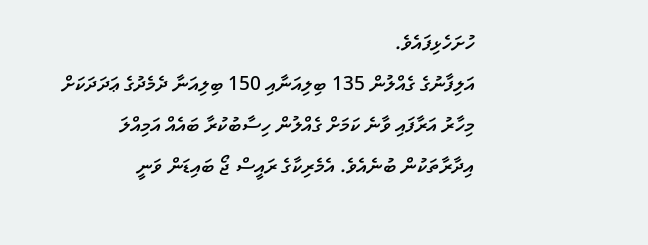ހުށަހެޅިފައެވެ.
އަލިފާނުގެ ގެއްލުން 135 ބިލިއަނާއި 150 ބިލިއަނާ ދެމެދުގެ ޢަދަދަކަށް މިހާރު އަރާފައި ވާނެ ކަމަށް ގެއްލުން ހިސާބުކުރާ ބައެއް އަމިއްލަ އިދާރާތަކުން ބުނެއެވެ. އެމެރިކާގެ ރައީސް ޖޯ ބައިޑަން ވަނީ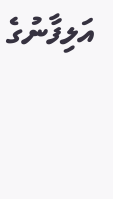އަލިފާނުގެ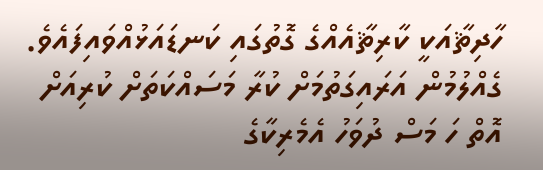ހާދިޘާއަކީ ކާރިޘާއެއްގެ ގޮތުގައި ކަނޑައަޅުއްވައިފައެވެ. ގެއްލުމުން އަރައިގަތުމަށް ކުރާ މަސައްކަތަށް ކުރިއަށް އޮތް ހަ މަސް ދުވަހު އެމެރިކާގެ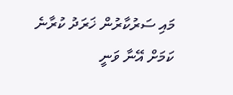މައި ސަރުކާރުން ޚަރަދު ކުރާނެ ކަމަށް އޭނާ ވަނީ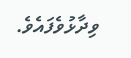ވިދާޅުވެފައެވެ.